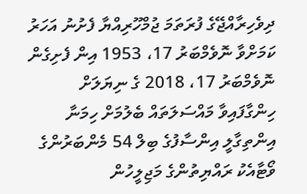ދިވެހިރާއްޖޭގެ ފުރަތަމަ ޖުމްހޫރިއްޔާ ފެށުނު އަހަރު ކަމަށްވާ ނޮވެމްބަރު 17، 1953 އިން ފެށިގެން ނޮވެމްބަރު 17، 2018 ގެ ނިޔަލަށް ހިންގާފައިވާ މައްސަލަތައް ބެލުމަށް ހިމަނާ އިންތިގާލީ އިންސާފުގެ ބިލް 54 މެންބަރުންގެ ވޯޓާއެކު ރައްޔިތުންގެ މަޖިލީހުން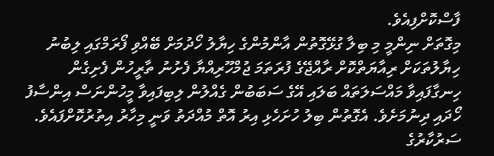ފާސްކޮށްފިއެވެ.
މިގޮތަށް ނިންމީ މި ބިލާ ގުޅޭގޮތުން އާންމުންގެ ހިޔާލު ހޯދުމަށް ބޭއްވި ފޯރަމްގައި ލިބުނު ހިޔާލުތަކަށް ރިއާޔަތްކޮށް ރާއްޖޭގެ ފުރަތަމަ ޖުމްހޫރިއްޔާ ފެށުނު ތާރީހުން ފެށިގެން ހިނގާފައިވާ މައްސަލަތައް ބަލައި އޭގެ ސަބަބުން ގެއްލުން ލިބިފައިވާ މީހުންނަސް އިންސާފު ހޯދައި ދިނުމަށެވެ. އެގޮތުން ބިލު ހުށަހެޅި އިރު އޮތް މުއްދަތު ވަނީ މިހާރު އިތުރުކޮށްފައެވެ.
ސަރުކާރުގެ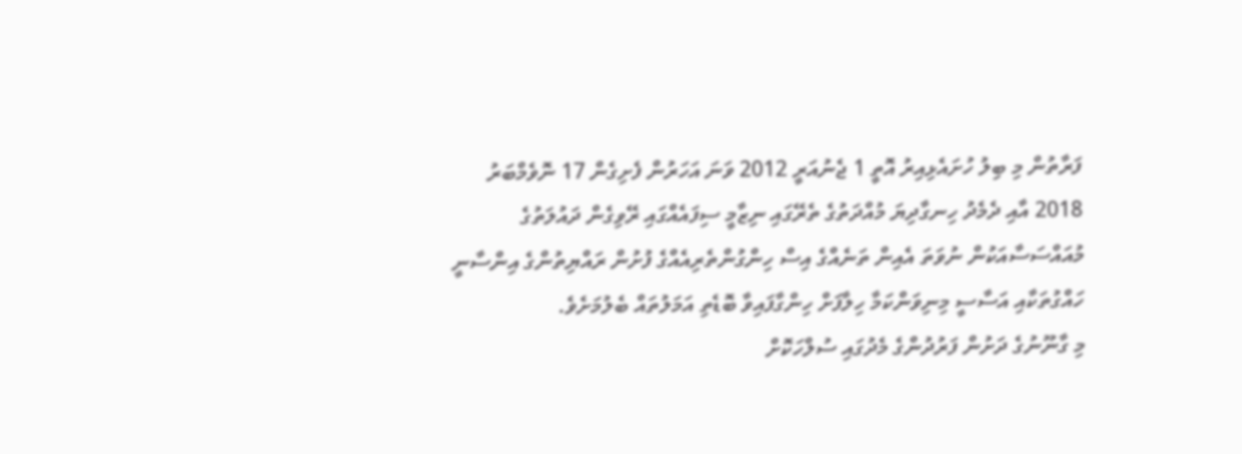ފަރާތުން މި ބިލު ހުށައެޅިއިރު އޮތީ 1 ޖެނުއަރީ 2012 ވަނަ އަހަރުން ފެށިގެން 17 ނޮވެމްބަރު 2018 އާއި ދެމެދު ހިނގާދިޔަ މުއްދަތުގެ ތެރޭގައި ނިޒާމީ ސިފައެއްގައި ރޭވިގެން ދައުލަތުގެ މުއައްސަސާއަކުން ނުވަތަ އެއިން ތަނެއްގެ އިސް ހިންގުންތެރިއެއްގެ ފުށުން ރައްޔިތުންގެ އިންސާނީ ހައްގުތަކާއި އަސާސީ މިނިވަންކަމާ ހިލާފަށް ހިންގާފައިވާ ބޮޑެތި އަމަލުތައް ބެލުމަށެވެ.
މި ގާނޫނުގެ ދަށުން ފަރުދުންގެ މެދުގައި ސުލްހަކޮށް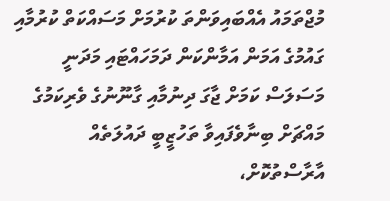މުޖްތަމައު އެއްބައިވަންތަ ކުރުމަށް މަސައްކަތް ކުރުމާއި ގައުމުގެ އަމަން އަމާންކަން ދަމަހައްޓައި މަދަނީ މަސަލަސް ކަމަށް ޖާގަ ދިނުމާއި ގާނޫނުގެ ވެރިކަމުގެ މައްޗަށް ބިނާވެފައިވާ ތަހުޒީބީ ދައުލަތެއް އާރާސްތުކޮށް،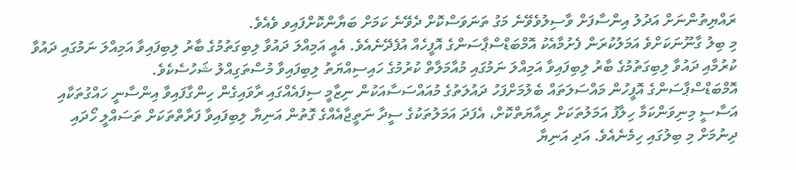ރައްޔިތުންނަށް އަދުލު އިންސާފަށް ވާސިލުވެވޭނެ މަގު ތަނަވަސްކޮށް ދެވޭނެ ކަމަށް ބަޔާންކޮށްފައިވ ވެއެވެ.
މި ބިލު ގާނޫނަކަށްވެ އަމަލުކުރަން ފެށުމާއެކު އޮމްބަޑްސްޕާސަންގެ އޮފީހެއް އުފެދޭނެއެވެ. އެއީ އަމިއްލަ ދައުވާ ލިބިގަތުމުގެ ބާރު ލިބިފައިވާ އަމިއްލަ ނަމުގައި ދައުވާ ކުރުމާއި ދައުވާ ލިބިގަތުމުގެ ބާރު ލިބިފައިވާ އަމިއްލަ ނަމުގައި މުއާމަލާތް ކުރުމުގެ ހައިސިއްޔަތު ލިބިފައިވާ މުސްތަގިއްލު ޝަހުސެކެވެ.
އޮމްބަޑްސްޕާސަންގެ އޮފީހުން މައްސަލަތައް ބެލުމަށްފަހު ދައުލަތުގެ މުއައްސަސާއަކުން ނިޒާމީ ސިފައެއްގައި ރާވައިގެން ހިންގާފައިވާ އިންސާނީ ހައްގުތަކާއި އަސާސީ މިނިވަންކަމާ ހިލާފު އަމަލުތަކަށް ރިއާޔަތްކޮށް، އެފަދަ އަމަލުތަކުގެ ސީދާ ނަތީޖާއެއްގެ ގޮތުން އަނިޔާ ލިބިފައިވާ ފަރާތްތަކަށް ތަސައްލީ ހޯދައި ދިނުމަށް މި ބިލުގައި ހިމެނެއެވެ. އަދި އަނިޔާ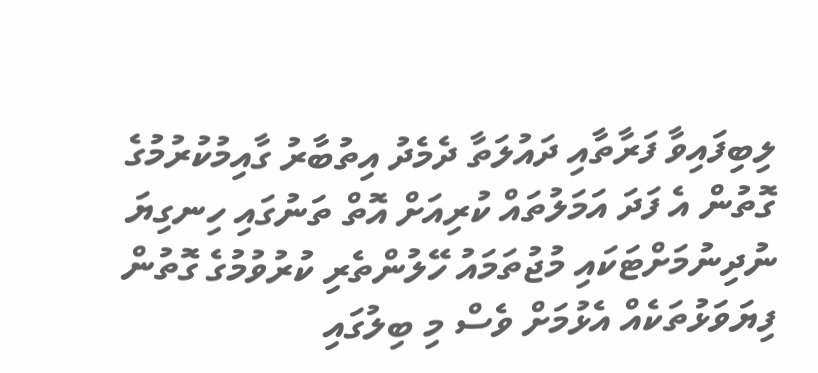ލިބިފައިވާ ފަރާތާއި ދައުލަތާ ދެމެދު އިތުބާރު ގާއިމުކުރުމުގެ ގޮތުން އެ ފަދަ އަމަލުތައް ކުރިއަށް އޮތް ތަނުގައި ހިނގިޔަ ނުދިނުމަށްޓަކައި މުޖުތަމައު ހޭލުންތެރި ކުރުވުމުގެ ގޮތުން ފިޔަވަޅުތަކެއް އެޅުމަށް ވެސް މި ބިލުގައި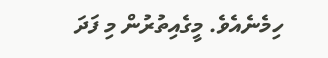ހިމެނެއެވެ. މީގެއިތުރުން މި ފަދަ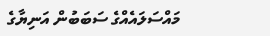މައްސަލައެއްގެ ސަބަބުން އަނިޔާގެ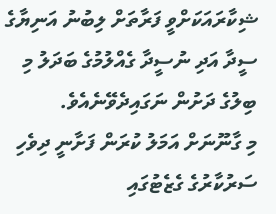ޝިކާރައަކަށްވީ ފަރާތަށް ލިބުނު އަނިޔާގެ ސީދާ އަދި ނުސީދާ ގެއްލުމުގެ ބަދަލު މި ބިލުގެ ދަށުން ނަގައިދެވޭނެއެވެ.
މި ގާނޫނަށް އަމަލު ކުރަން ފަށާނީ ދިވެހި ސަރުކާރުގެ ގެޒެޓުގައި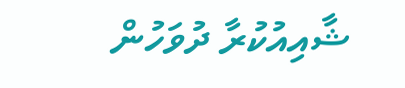ޝާއިއުކުރާ ދުވަހުން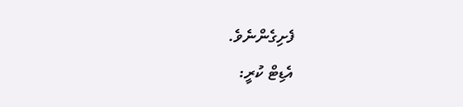ފެށިގެންނެވެ.
އެޑިޓް ކުރީ: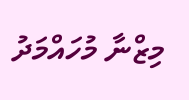މިޒްނާ މުހައްމަދު